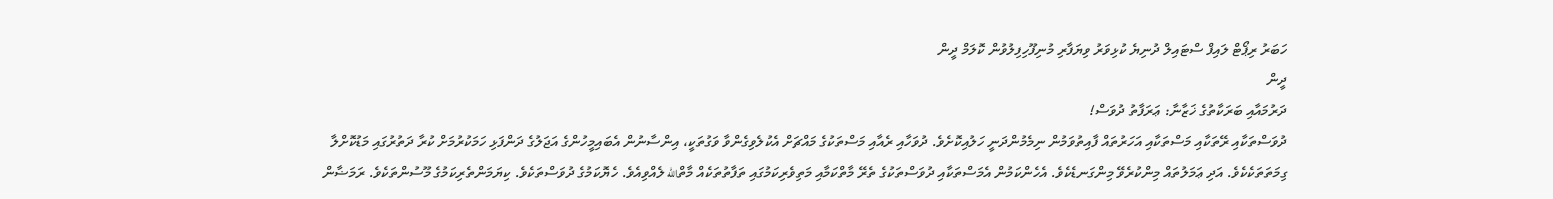ހަބަރު ރިޕޯޓް ލައިފް ސްޓައިލް ދުނިޔެ ކުޅިވަރު ވިޔަފާރި މުނިފޫހިފިލުވުން ކޮލަމް ދީން
ދީން
ދަރުމައާއި ބަރަކާތުގެ ޚަޒާނާ: ޢަރަފާތު ދުވަސް!
ދުވަސްތަކާއި ރޭތަކާއި މަސްތަކާއި އަހަރުތައް ފާއިތުވަމުން ނިމެމުންދަނީ ހަލުއިކޮށެވެ. ދުވަހާއި ރެއާއި މަސްތަކުގެ މައްޗަށް އެކުލެވިގެންވާ ވަގުތަކީ، އިންސާނުން އެބައިމީހުންގެ އަޖަލުގެ ދަންފަޅި ހަމަކުރުމަށް ކުރާ ދަތުރުގައި މަޑުކޮށްލާ ގިމަތަތަކެކެވެ. އަދި ޢަމަލުތައް މިންކުރެވޭ މިންގަނޑެކެވެ. އެހެންކަމުން އެމަސްތަކާއި ދުވަސްތަކުގެ ތެރޭ މާތްކަމާއި މަތިވެރިކަމުގައި ތަފާތުތަކެއް މާތްالله ލެއްވިއެވެ. ހެޔޮކަމުގެ ދުވަސްތަކެވެ. ކިޔަމަންތެރިކަމުގެ މޫސުންތަކެވެ. ރަމަޟާން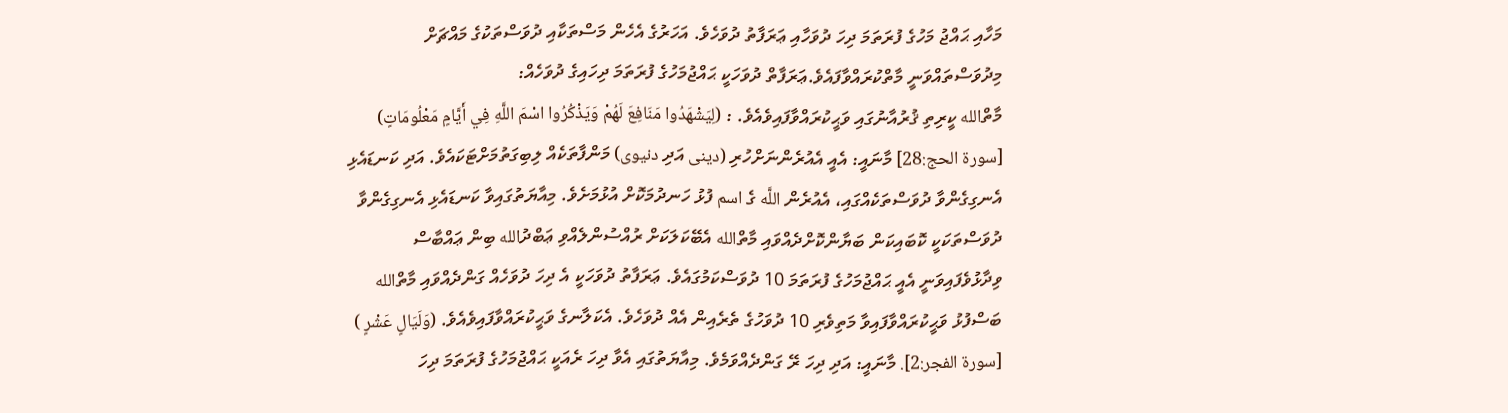މަހާއި ޙައްޖު މަހުގެ ފުރަތަމަ ދިހަ ދުވަހާއި ޢަރަފާތު ދުވަހެވެ. އަހަރުގެ އެހެން މަސްތަކާއި ދުވަސްތަކުގެ މައްޗަށް މިދުވަސްތައްވަނީ މާތްކުރައްވާފައެވެ.ޢަރަފާތް ދުވަހަކީ ޙައްޖުމަހުގެ ފުރަތަމަ ދިހައިގެ ދުވަހެއް:
މާތްالله ކީރިތި ޤުރުއާނުގައި ވަޙީކުރައްވާފައިވެއެވެ. : (لِيَشْهَدُوا مَنَافِعَ لَهُمْ وَيَذْكُرُوا اسْمَ اللَّهِ فِي أَيَّامٍ مَعْلُومَاتٍ) [سورة الحج:28] މާނައީ: އެއީ އެއުރެންނަށްހުރި (دينى އަދި دنيوى) މަންފާތަކެއް ލިބިގަތުމަށްޓަކައެވެ. އަދި ކަނޑައެޅި އެނގިގެންވާ ދުވަސްތަކެއްގައި، އެއުރެން اللَّه ގެ اسم ފުޅު ހަނދުމަކޮށް އުޅުމަށެވެ. މިއާޔަތުގައިވާ ކަނޑައެޅި އެނގިގެންވާ ދުވަސްތަކަކީ ކޮބައިކަން ބަޔާންކޮށްދެއްވައި މާތްالله އެބޭކަލަކަށް ރުއްސުންލެއްވި ޢަބްދުالله ބިން ޢައްބާސް ވިދާޅުވެފައިވަނީ އެއީ ޙައްޖުމަހުގެ ފުރަތަމަ 10 ދުވަސްކަމުގައެވެ. ޢަރަފާތު ދުވަހަކީ އެ ދިހަ ދުވަހެއް ގަންދެއްވައި މާތްالله ބަސްފުޅު ވަޙީކުރައްވާފައިވާ މަތިވެރި 10 ދުވަހުގެ ތެރެއިން އެއް ދުވަހެވެ. އެކަލާނގެ ވަޙީކުރައްވާފައިވެއެވެ. (وَلَيَالٍ عَشْرٍ ) [سورة الفجر:2]. މާނައީ: އަދި ދިހަ ރޭ ގަންދެއްވަމެވެ. މިއާޔަތުގައި އެވާ ދިހަ ރެއަކީ ޙައްޖުމަހުގެ ފުރަތަމަ ދިހަ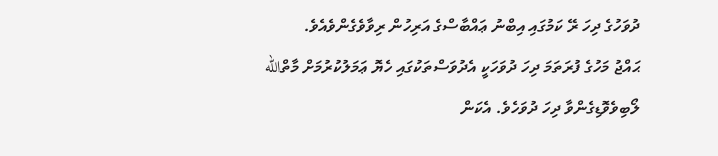ދުވަހުގެ ދިހަ ރޭ ކަމުގައި އިބްނު ޢައްބާސްގެ އަރިހުން ރިވާވެގެންވެއެވެ.
ޙައްޖު މަހުގެ ފުރަތަމަ ދިހަ ދުވަހަކީ އެދުވަސްތަކުގައި ހެޔޮ ޢަމަލުކުރުމަށް މާތްالله ލޯބިވެވޮޑިގެންވާ ދިހަ ދުވަހެވެ. އެކަން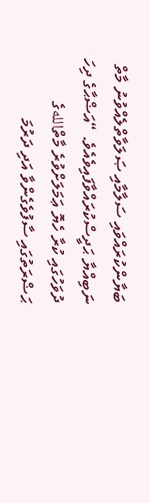ބަޔާންކުރައްވައި ސަލާމާއި ޞަލަވާތްލެއްވުނު މާތް ނަބިއްޔާ ޙަދީސްކުރައްވާފައިވެއެވެ. “އަޟްޙާގެ ދިހަ ދުވަހުގައި ކުރާ ހެޔޮ ޢަމަލަށްވުރެ މާތްاللهގެ ޙަޟްރަތުގައި ސާފުވެގެންވާ އަދި ދަރުމަ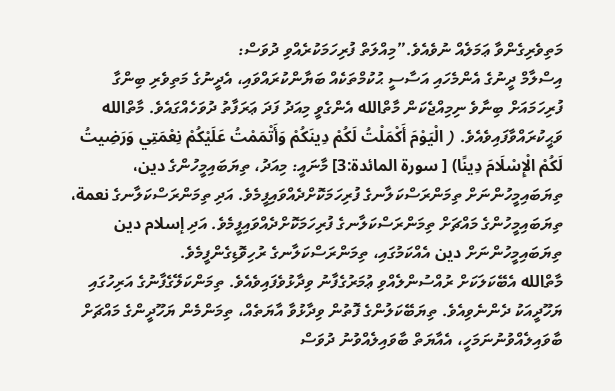މަތިވެރިގެންވާ ޢަމަލެއް ނުވެއެވެ.”މިއްލަތް ފުރިހަމަކުރެއްވި ދުވަސް:
އިސްލާމް ދީނުގެ އެންމެހައި އަސާސީ ޙުކުމްތަކެއް ބަޔާންކުރައްވައި، އެދީނުގެ މަތިވެރި ބިންގާ ފުރިހަމައަށް ބިނާވެ ނިމިއްޖެކަން މާތްالله އެންގެވީ މިއަދު ފަދަ ޢަރަފާތު ދުވަހެއްގައެވެ. މާތްالله ވަޙީކުރައްވާފައިވެއެވެ. ( الْيَوْمَ أَكْمَلْتُ لَكُمْ دِينَكُمْ وَأَتْمَمْتُ عَلَيْكُمْ نِعْمَتِي وَرَضِيتُ لَكُمْ الْإِسْلَامَ دِينًا) [ سورة المائدة:3] މާނައީ: މިއަދު، ތިޔަބައިމީހުންގެ دين، ތިޔަބައިމީހުންނަށް ތިމަންރަސްކަލާނގެ ފުރިހަމަކޮށްދެއްވައިފީމެވެ. އަދި ތިމަންރަސްކަލާނގެ نعمة، ތިޔަބައިމީހުންގެ މައްޗަށް ތިމަންރަސްކަލާނގެ ފުރިހަމަކޮށްދެއްވައިފީމެވެ. އަދި إسلام دين ތިޔަބައިމީހުންނަށް دين އެއްކަމުގައި، ތިމަންރަސްކަލާނގެ ރުހިވޮޑިގެންފީމެވެ.
މާތްالله އެބޭކަލަކަށް ރުއްސުންލެއްވި ޢުމަރުގެފާނު ވިދާޅުވެފައިވެއެވެ. ތިމަންކަލޭގެފާނުގެ އަރިހުގައި ޔަހޫދީއަކު ދެންނެވިއެވެ. ތިޔަބޭކަލުންގެ ފޮތުން ވިދާޅުވާ އާޔަތެއް، ތިމަންމެން ޔަހޫދީންގެ މައްޗަށް ބާވައިލެއްވުނުނަމަހީ، އެއާޔަތް ބާވައިލެއްވުނު ދުވަސް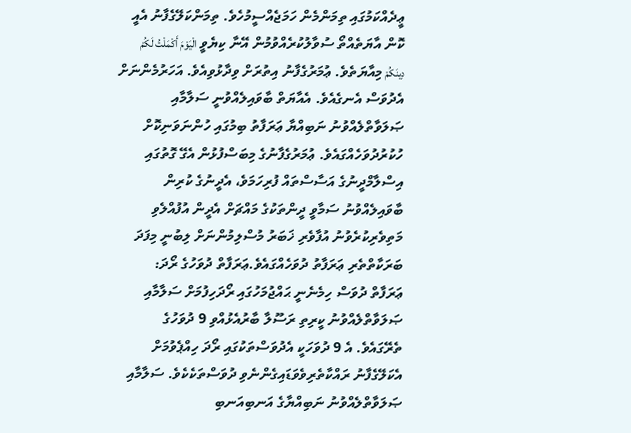ޢީދެއްކަމުގައި ތިމަންމެން ހަމަޖެއްސީމުހެވެ. ތިމަންކަލޭގެފާނު އެއީ ކޮން އާޔަތެއްތޯ ސުވާލުކުރެއްވުމުން އޭނާ ކިޔެވީ الْيَوْمَ أَكْمَلْتُ لَكُمْ دِينَكُمْ މިއާޔަތެވެ. ޢުމަރުގެފާނު އިތުރަށް ވިދާޅުވިއެވެ. އަހަރުމެންނަށް އެދުވަސް އެނގެއެވެ. އެއާޔަތް ބާވައިލެއްވުނީ ސަލާމާއި ޞަލަވާތްލެއްވުނު ނަބިއްޔާ ޢަރަފާތު ބިމުގައި ހުންނަވަނިކޮށް ހުކުރުދުވަހެއްގައެވެ. ޢުމަރުގެފާނުގެ މިބަސްފުޅުން އެގޭ ގޮތުގައި އިސްލާމްދީނުގެ އަސާސްތައް ފުރިހަމަވެ، އެދީނުގެ ކުރިން ބާވައިލެއްވުނު ސަމާވީ ދީންތަކުގެ މައްޗަށް އެދީން އުފުއްލެވި މަތިވެރިކުރެވުނު އުފާވެރި ޚަބަރު މުސްލިމުންނަށް ލިބުނީ މިފަދަ ބަރަކާތްތެރި ޢަރަފާތު ދުވަހެއްގައެވެ.ޢަރަފާތް ދުވަހުގެ ރޯދަ:
ޢަރަފާތް ދުވަސް ހިމެނެނީ ޙައްޖުމަހުގައި ރޯދަހިފުމަށް ސަލާމާއި ޞަލަވާތްލެއްވުނު ކީރިތި ރަސޫލާ ބާރުއެޅުއްވި 9 ދުވަހުގެ ތެރޭގައެވެ. އެ 9 ދުވަހަކީ އެދުވަސްތަކުގައި ރޯދަ ހިއްޕެވުމަށް އެކަލޭގެފާނު ރައްކާތެރިވެވަޑައިގެންނެވި ދުވަސްތަކެކެވެ. ސަލާމާއި ޞަލަވާތްލެއްވުނު ނަބިއްޔާގެ އަނބިއަނބި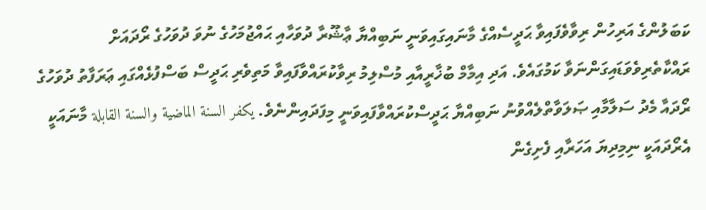ކަބަލުންގެ އަރިހުން ރިވާވެފައިވާ ޙަދީސެއްގެ މާނައިގައިވަނީ ނަބިއްޔާ ޢާޝޫރާ ދުވަހާއި ޙައްޖުމަހުގެ ނުވަ ދުވަހުގެ ރޯދައަށް ރައްކާތެރިވެވަޑައިގަންނަވާ ކަމުގައެވެ. އަދި އިމާމް ބުޚާރީއާއި މުސްލިމު ރިވާކުރައްވާފައިވާ މަތިވެރި ޙަދީސް ބަސްފުޅެއްގައި ޢަރަފާތު ދުވަހުގެ ރޯދައާ މެދު ސަލާމާއި ޞަލަވާތްލެއްވުނު ނަބިއްޔާ ޙަދީސްކުރައްވާފައިވަނީ މިފަދައިންނެވެ. يكفر السنة الماضية والسنة القابلة މާނައަކީ އެރޯދައަކީ ނިމިދިޔަ އަހަރާއި ފެށިގެން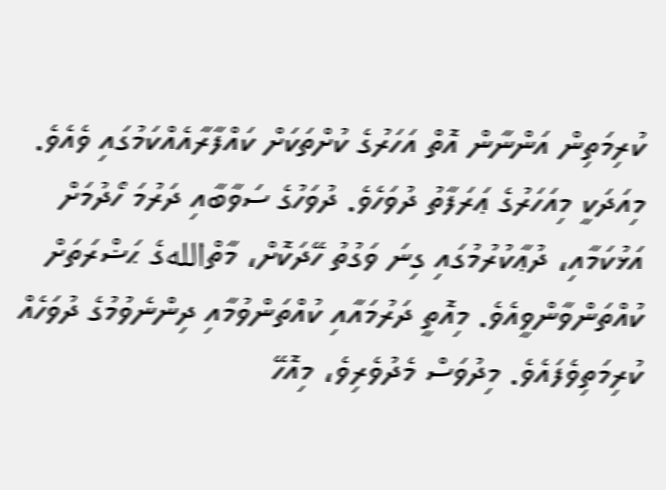ކުރިމަތިން އަންނާން އޮތް އަހަރުގެ ކުށްތަކަށް ކައްފާރާއެއްކަމުގައި ވެއެވެ.
މިއަދަކީ މިއަހަރުގެ ޢަރަފާތު ދުވަހެވެ. ދުވަހުގެ ސަވާބާއި ދަރުމަ ހޯދުމަށް އަޅުކަމާއި، ދުޢާކުރުމުގައި ގިނަ ވަގުތު ހޭދަކޮށް، މާތްاللهގެ ޙަޟްރަތަށް ކުއްތަންވާންވީއެވެ. މިއޮތީ ދަރުމައާއި ކުއްތަންވުމާއި ދިންނެވުމުގެ ދުވަހެއް ކުރިމަތިވެފައެވެ. މިދުވަސް މެދުވެރިވެ، މިއޮހޭ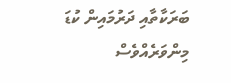ބަރަކާތާއި ދަރުމައިން ކުޑަ މިންވަރެއްވެސް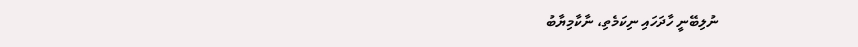ނުލިބޭނީ ހާދަހައި ނިކަމެތި، ނާކާމިޔާބު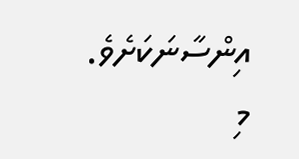އިންސާނަކަށެވެ.
މި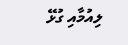ލިއުމާއި ގުޅޭ